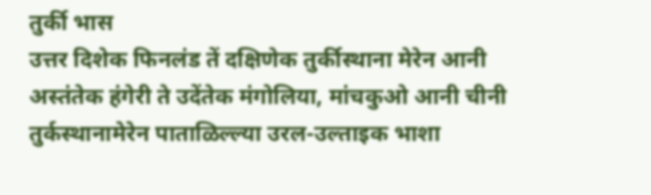तुर्की भास
उत्तर दिशेक फिनलंड तें दक्षिणेक तुर्कीस्थाना मेरेन आनी अस्तंतेक हंगेरी ते उदेंतेक मंगोलिया, मांचकुओ आनी चीनी तुर्कस्थानामेरेन पाताळिल्ल्या उरल-उल्ताइक भाशा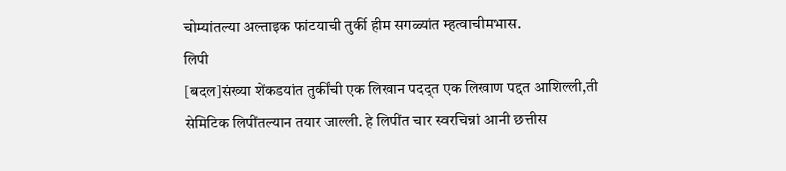चोम्यांतल्या अल्ताइक फांटयाची तुर्की हीम सगळ्यांत म्हत्वाचीमभास.
लिपी
[बदल]संख्या शेंकडयांत तुर्कींची एक लिखान पदद्त एक लिखाण पद्दत आशिल्ली,ती सेमिटिक लिपींतल्यान तयार जाल्ली. हे लिपींत चार स्वरचिन्नां आनी छत्तीस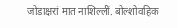जोडाक्षरां मात नाशिल्लीं. बोल्शोवहिक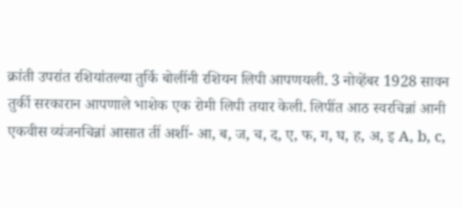क्रांती उपरांत रशियांतल्या तुर्कि बोलींनी रशियन लिपी आपणयली. 3 नोव्हेंबर 1928 सावन तुर्की सरकारान आपणाले भाशेक एक रोमी लिपी तयार केली. लिपींत आठ स्वरचिन्नां आनी एकवीस व्यंजनचिन्नां आसात तीं अशीं- आ, ब, ज, च, द, ए, फ, ग, घ, ह, अ, इ A, b, c,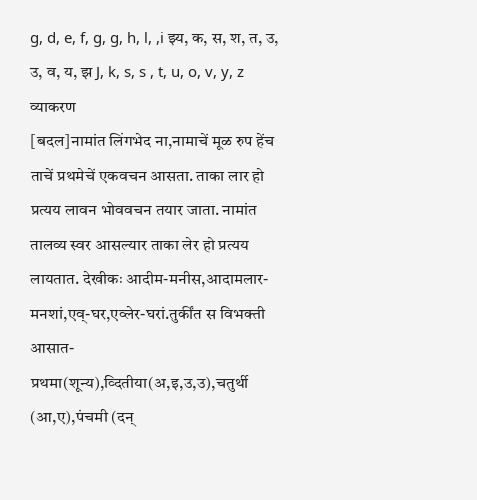g, d, e, f, g, g, h, l, ,i झ्य, क, स, श, त, उ, उ, व, य, झ J, k, s, s , t, u, o, v, y, z
व्याकरण
[बदल]नामांत लिंगभेद ना,नामाचें मूळ रुप हेंच ताचें प्रथमेचें एकवचन आसता. ताका लार हो प्रत्यय लावन भोववचन तयार जाता. नामांत तालव्य स्वर आसल्यार ताका लेर हो प्रत्यय लायतात. देखीकः आदीम-मनीस,आदामलार-मनशां,एव्-घर,एव्लेर-घरां.तुर्कींत स विभक्ती आसात-प्रथमा(शून्य),व्दितीया(अ,इ,उ,उ),चतुर्थी (आ,ए),पंचमी (दन्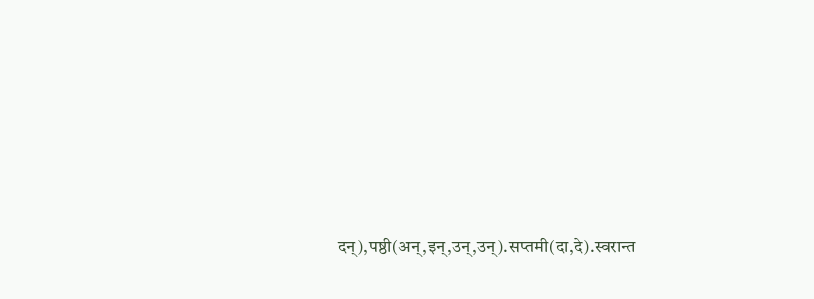दन्),पष्ठी(अन्,इन्,उन्,उन्).सप्तमी(दा,दे).स्वरान्त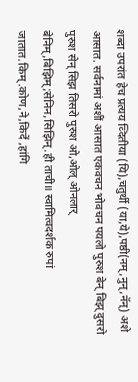शब्दा उपरांत हेच प्रत्यय व्दितीया (यि),चतुर्थी (या,ये),पष्ठी(नम्,नुन्,नॅन्) अशे आसात. सर्वनामां अशीं आसात एकवचन भोवचन पयलो पुरुश बेन् बिझ् दुसरो पुरुश सेन् सिझ तिसरो पुरुश ओ,ओल् ओनलार्
बेनिम्,बिझिम्;सेनिन,सिझिन्.ही ताची॥ स्वामित्वदर्शक रुपां जातात.किम्.कोण,ने,किदें ,हांगि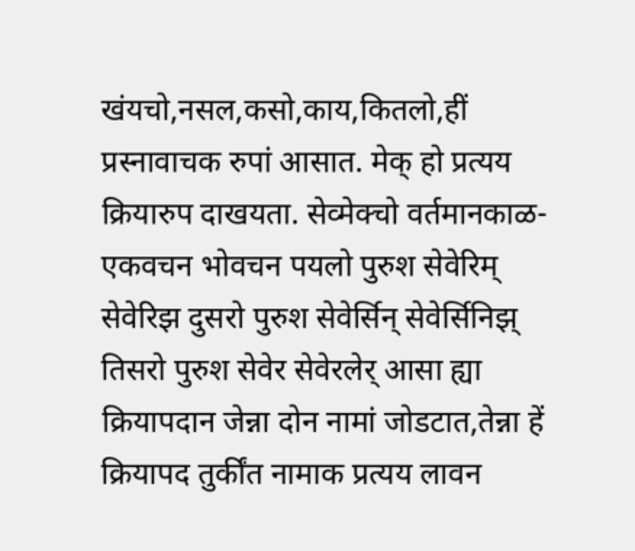खंयचो,नसल,कसो,काय,कितलो,हीं प्रस्नावाचक रुपां आसात. मेक् हो प्रत्यय क्रियारुप दाखयता. सेव्मेक्चो वर्तमानकाळ- एकवचन भोवचन पयलो पुरुश सेवेरिम् सेवेरिझ दुसरो पुरुश सेवेर्सिन् सेवेर्सिनिझ् तिसरो पुरुश सेवेर सेवेरलेर् आसा ह्या क्रियापदान जेन्ना दोन नामां जोडटात,तेन्ना हें क्रियापद तुर्कींत नामाक प्रत्यय लावन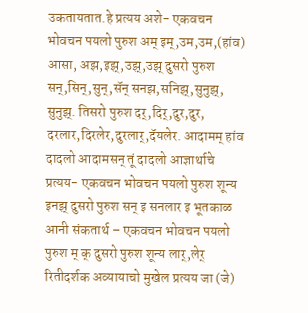उकतायतात.हे प्रत्यय अशे- एकवचन भोवचन पयलो पुरुश अम् इम्,उम,उम,(हांव) आसा, अझ,इझ्,उझ्,उझ् दुसरो पुरुश सन्,सिन्,सुन्,सॅन् सनझ,सनिझ्,सुनुझ्, सुनुझ्. तिसरो पुरुश दर्,दिर्,दुर,दुर, दरलार,दिरलेर,दुरलार्,दॅयलेर. आदामम् हांव दादलो आदामसन् तूं दादलो आज्ञार्थाचे प्रत्यय- एकवचन भोवचन पयलो पुरुश शून्य इनझ् दुसरो पुरुश सन् इ सनलार इ भूतकाळ आनी संकतार्थ – एकवचन भोवचन पयलो पुरुश म् क् दुसरो पुरुश शून्य लार्,लेर्
रितीदर्शक अव्यायाचो मुखेल प्रत्यय जा (जे)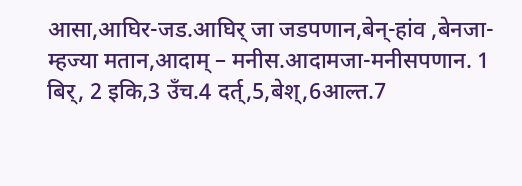आसा,आघिर-जड.आघिर् जा जडपणान,बेन्-हांव ,बेनजा-म्हज्या मतान,आदाम् – मनीस.आदामजा-मनीसपणान. 1 बिर्, 2 इकि,3 उँच.4 दर्त्,5,बेश्,6आल्त.7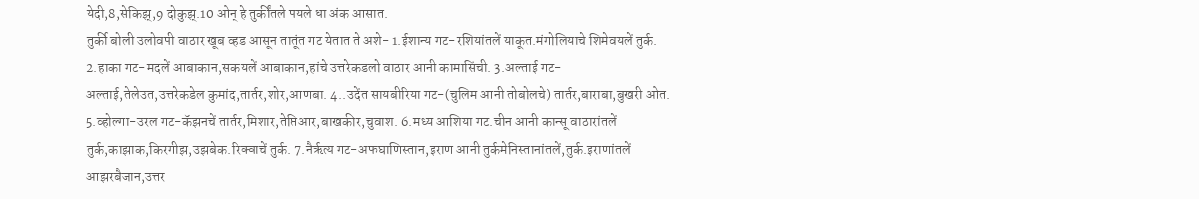येदी,8,सेकिझ्,9 दोकुझ्.10 ओन् हे तुर्कींतले पयले धा अंक आसात.
तुर्की बोली उलोवपी वाठार खूब व्हड आसून तातूंत गट येतात ते अशे- 1.ईशान्य गट-रशियांतलें याकूत.मंगोलियाचे शिमेवयलें तुर्क.
2.हाका गट-मदलें आबाकान,सकयलें आबाकान,हांचे उत्तरेकडलो वाठार आनी कामासिंची. 3.अल्ताई गट-अल्ताई,तेलेउत,उत्तरेकडेल कुमांद,तार्तर,शोर,आणबा. 4..उदेंत सायबीरिया गट-(चुलिम आनी तोबोलचे) तार्तर,बाराबा,बुखरी ओत.
5.व्होल्गा-उरल गट-कॅझनचें तार्तर,मिशार,तेप्तिआर,बाखकीर,चुवाश. 6.मध्य आशिया गट.चीन आनी कान्सू वाठारांतलें तुर्क,काझाक,किरगीझ,उझबेक.रिक्वाचें तुर्क. 7.नैर्ऋत्य गट-अफघाणिस्तान,इराण आनी तुर्कमेनिस्तानांतलें,तुर्क.इराणांतलें आझरबैजान,उत्तर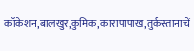कॉकेशन,बालखुर,कुमिक,कारापापाख,तुर्कस्तानाचें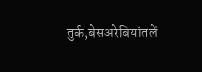तुर्क,बेसअरेबियांतलें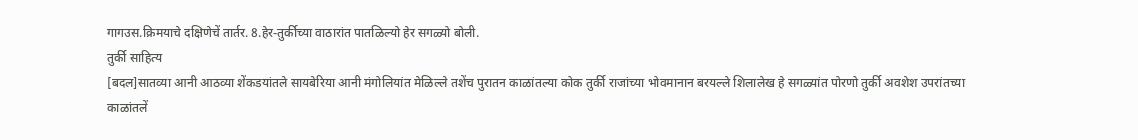गागउस.क्रिमयाचे दक्षिणेचें तार्तर. 8.हेर-तुर्कीच्या वाठारांत पातळिल्यो हेर सगळ्यो बोली.
तुर्की साहित्य
[बदल]सातव्या आनी आठव्या शेंकडयांतले सायबेरिया आनी मंगोलियांत मेळिल्ले तशेंच पुरातन काळांतल्या कोक तुर्की राजांच्या भोवमानान बरयल्ले शिलालेख हे सगळ्यांत पोरणो तुर्की अवशेश उपरांतच्या काळांतलें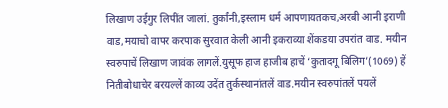लिखाण उईगुर लिपींत जालां. तुर्कांनी,इस्लाम धर्म आपणायतकच,अरबी आनी इराणी वाड,मयाचो वापर करपाक सुरवात केली आनी इकराव्या शेंकडया उपरांत वाड. मयीन स्वरुपाचें लिखाण जावंक लागलें.युसूफ हाज हाजीब हाचें ‘कुतादगू बिलिग’(1069) हें नितीबोधाचेर बरयल्लें काव्य उदेंत तुर्कस्थानांतलें वाड.मयीन स्वरुपांतलें पयलें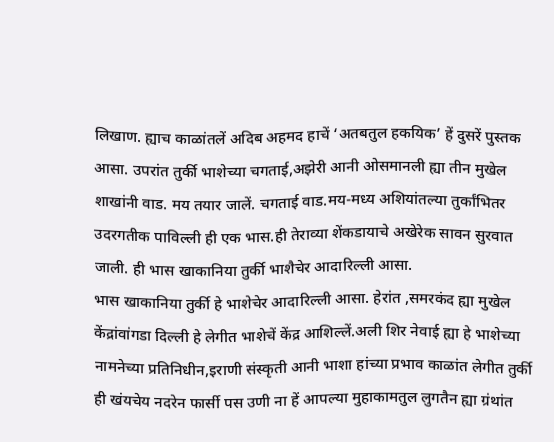लिखाण. ह्याच काळांतलें अदिब अहमद हाचें ‘अतबतुल हकयिक’ हें दुसरें पुस्तक आसा. उपरांत तुर्की भाशेच्या चगताई,अझेरी आनी ओसमानली ह्या तीन मुखेल शाखांनी वाड. मय तयार जालें. चगताई वाड.मय-मध्य अशियांतल्या तुर्कांभितर उदरगतीक पाविल्ली ही एक भास.ही तेराव्या शेंकडायाचे अखेरेक सावन सुरवात जाली. ही भास खाकानिया तुर्की भाशैचेर आदारिल्ली आसा.
भास खाकानिया तुर्की हे भाशेचेर आदारिल्ली आसा. हेरांत ,समरकंद ह्या मुखेल केंद्रांवांगडा दिल्ली हे लेगीत भाशेचें केंद्र आशिल्लें.अली शिर नेवाई ह्या हे भाशेच्या नामनेच्या प्रतिनिधीन,इराणी संस्कृती आनी भाशा हांच्या प्रभाव काळांत लेगीत तुर्की ही खंयचेय नदरेन फार्सी पस उणी ना हें आपल्या मुहाकामतुल लुगतैन ह्या ग्रंथांत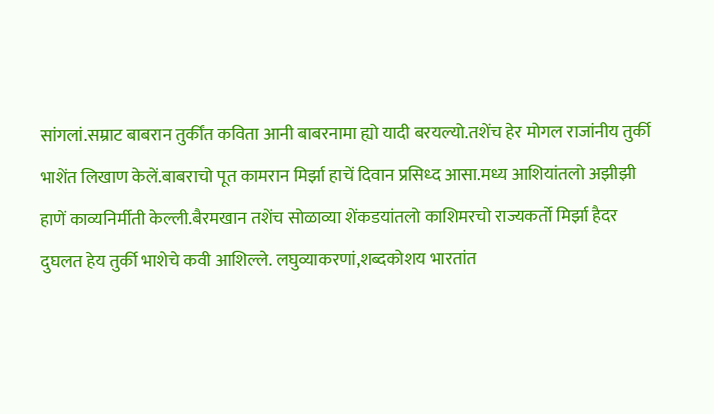सांगलां.सम्राट बाबरान तुर्कींत कविता आनी बाबरनामा ह्यो यादी बरयल्यो.तशेंच हेर मोगल राजांनीय तुर्की भाशेंत लिखाण केलें.बाबराचो पूत कामरान मिर्झा हाचें दिवान प्रसिध्द आसा.मध्य आशियांतलो अझीझी हाणें काव्यनिर्मीती केल्ली.बैरमखान तशेंच सोळाव्या शेंकडयांतलो काशिमरचो राज्यकर्तो मिर्झा हैदर दुघलत हेय तुर्की भाशेचे कवी आशिल्ले. लघुव्याकरणां,शब्दकोशय भारतांत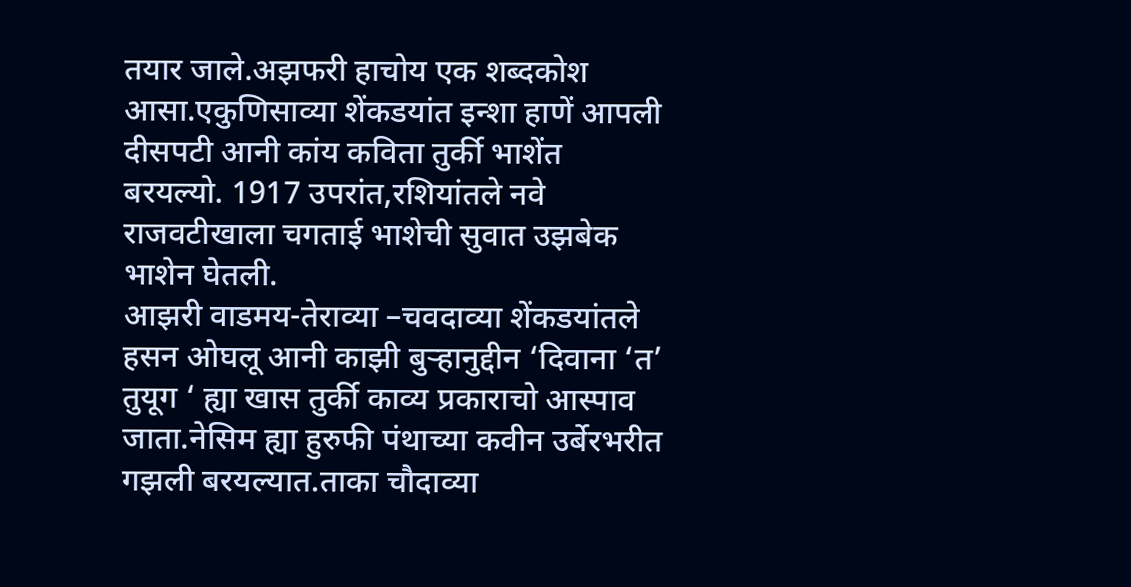तयार जाले.अझफरी हाचोय एक शब्दकोश आसा.एकुणिसाव्या शेंकडयांत इन्शा हाणें आपली दीसपटी आनी कांय कविता तुर्की भाशेंत बरयल्यो. 1917 उपरांत,रशियांतले नवे राजवटीखाला चगताई भाशेची सुवात उझबेक भाशेन घेतली.
आझरी वाडमय-तेराव्या –चवदाव्या शेंकडयांतले हसन ओघलू आनी काझी बुऱ्हानुद्दीन ‘दिवाना ‘त’ तुयूग ‘ ह्या खास तुर्की काव्य प्रकाराचो आस्पाव जाता.नेसिम ह्या हुरुफी पंथाच्या कवीन उर्बेरभरीत गझली बरयल्यात.ताका चौदाव्या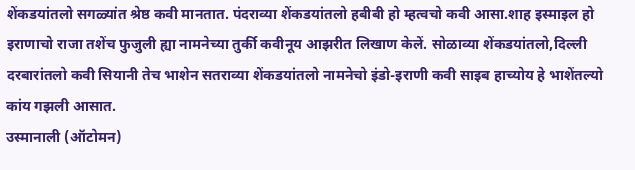शेंकडयांतलो सगळ्यांत श्रेष्ठ कवी मानतात. पंदराव्या शेंकडयांतलो हबीबी हो म्हत्वचो कवी आसा.शाह इस्माइल हो इराणाचो राजा तशेंच फुजुली ह्या नामनेच्या तुर्की कवीनूय आझरीत लिखाण केलें. सोळाव्या शेंकडयांतलो,दिल्ली दरबारांतलो कवी सियानी तेच भाशेन सतराव्या शेंकडयांतलो नामनेचो इंडो-इराणी कवी साइब हाच्योय हे भाशेंतल्यो कांय गझली आसात.
उस्मानाली (ऑटोमन)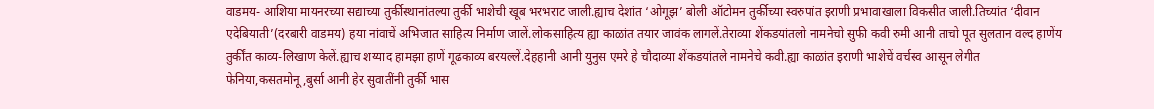वाडमय- आशिया मायनरच्या सद्याच्या तुर्कीस्थानांतल्या तुर्की भाशेची खूब भरभराट जाली.ह्याच देशांत ‘ओगूझ’ बोली ऑटोमन तुर्कीच्या स्वरुपांत इराणी प्रभावाखाला विकसीत जाली.तिच्यांत ‘दीवान एदेबियाती’(दरबारी वाडमय) हया नांवाचें अभिजात साहित्य निर्माण जालें.लोकसाहित्य ह्या काळांत तयार जावंक लागलें.तेराव्या शेंकडयांतलो नामनेचो सुफी कवी रुमी आनी ताचो पूत सुलतान वल्द हाणेंय तुर्कींत काव्य-लिखाण केलें.ह्याच शय्याद हामझा हाणें गूढकाव्य बरयल्लें.देहहानी आनी युनुस एमरे हे चौदाव्या शेंकडयांतले नामनेचे कवी.ह्या काळांत इराणी भाशेचें वर्चस्व आसून लेगीत फेनिया,कसतमोनू,बुर्सा आनी हेर सुवातींनी तुर्की भास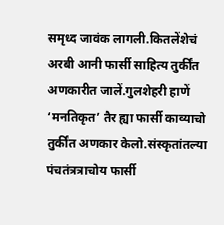समृध्द जावंक लागली.कितलेंशेचं अरबी आनी फार्सी साहित्य तुर्कींत अणकारीत जालें.गुलशेहरी हाणें ‘मनतिकृत’ तैर ह्या फार्सी काव्याचो तुर्कींत अणकार केलो.संस्कृतांतल्या पंचतंत्रत्राचोय फार्सी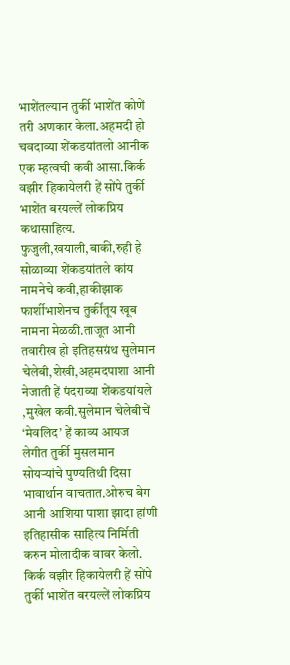भाशेंतल्यान तुर्की भाशेंत कोणें तरी अणकार केला.अहमदी हो चवदाव्या शेंकडयांतलो आनीक एक म्हत्वची कवी आसा.किर्क वझीर हिकायेलरी हें सोंपे तुर्की भाशेंत बरयल्लें लोकप्रिय कथासाहित्य. फुजुली,खयाली,बाकी,रुही हे सोळाव्या शेंकडयांतले कांय नामनेचे कवी,हाकीझाक फार्शीभाशेनच तुर्कींतूय खूब नामना मेळळी.ताजूत आनी तवारीख हो इतिहसग्रंथ सुलेमान चेलेबी,शेखी,अहमदपाशा आनी नेजाती हें पंदराव्या शेंकडयांयले ,मुखेल कवी.सुलेमान चेलेबीचें ‘मेवलिद’ हें काव्य आयज लेगीत तुर्की मुसलमान सोयऱ्यांचे पुण्यतिथी दिसा भावार्थान वाचतात.ओरुच बेग आनी आशिया पाशा झादा हांणी इतिहासीक साहित्य निर्मिती करुन मोलादीक वावर केलो. किर्क वझीर हिकायेलरी हें सोंपे तुर्की भाशेंत बरयल्लें लोकप्रिय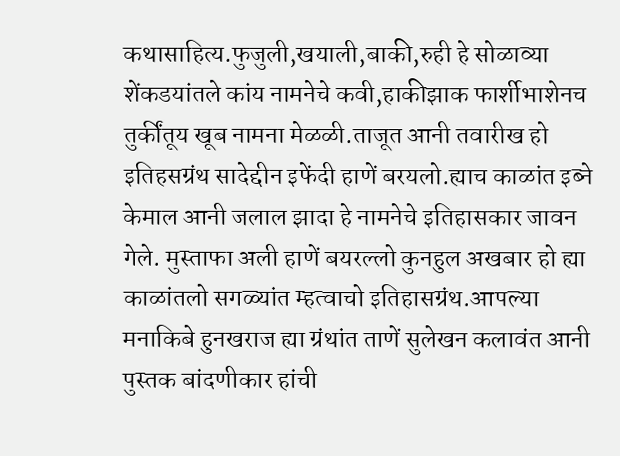कथासाहित्य.फुजुली,खयाली,बाकी,रुही हे सोळाव्या शेंकडयांतले कांय नामनेचे कवी,हाकीझाक फार्शीभाशेनच तुर्कींतूय खूब नामना मेळळी.ताजूत आनी तवारीख हो इतिहसग्रंथ सादेद्दीन इफेंदी हाणें बरयलो.ह्याच काळांत इब्ने केमाल आनी जलाल झादा हे नामनेचे इतिहासकार जावन गेले. मुस्ताफा अली हाणें बयरल्लो कुनहुल अखबार हो ह्या काळांतलो सगळ्यांत म्हत्वाचो इतिहासग्रंथ.आपल्या मनाकिबे हुनखराज ह्या ग्रंथांत ताणें सुलेखन कलावंत आनी पुस्तक बांदणीकार हांची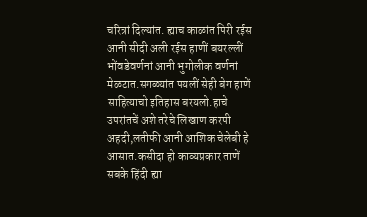चरित्रां दिल्यांत. ह्याच काळांत पिरी रईस आनी सीदी अली रईस हाणीं बयरल्लीं भोंवडेवर्णनां आनी भुगोलीक वर्णनां मेळटात.सगळ्यांत पयलीं सेही बेग हाणें साहित्याचो इतिहास बरयलो.हाचे उपरांतचें अशे तरेचे लिखाण करपी अहदी,लतीफी आनी आशिक चेलेबी हे आसात.कसीदा हो काव्यप्रकार ताणें सबके हिंदी ह्या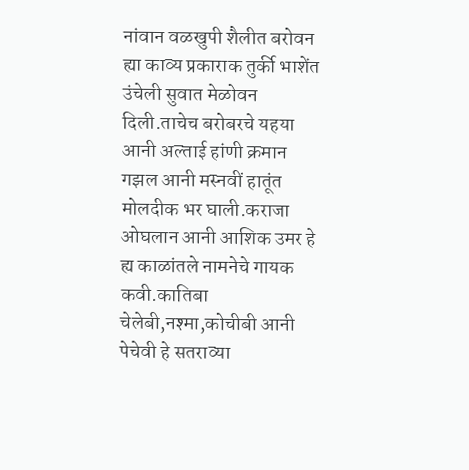नांवान वळखुपी शैलीत बरोवन ह्या काव्य प्रकाराक तुर्की भाशेंत उंचेली सुवात मेळोवन दिली.ताचेच बरोबरचे यहया आनी अल्ताई हांणी क्रमान गझल आनी मस्नवीं हातूंत मोलदीक भर घाली.कराजा ओघलान आनी आशिक उमर हे ह्य काळांतले नामनेचे गायक कवी.कातिबा चेलेबी,नश्मा,कोचीबी आनी पेचेवी हे सतराव्या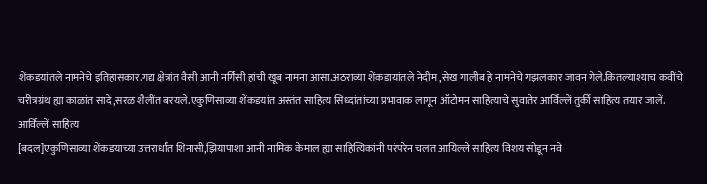शेंकडयांतले नामनेचे इतिहासकार.गद्य क्षेत्रांत वैसी आनी नर्गिसी हांची खूब नामना आसा.अठराव्या शेंकडायांतले नेदीम ,सेख गालीब हे नामनेचे गझलकार जावन गेले.कितल्याश्याच कवींचे चरीत्रग्रंथ ह्या काळांत सादे,सरळ शैलींत बरयले.एकुणिसाव्या शेंकडयांत अस्तंत साहित्य सिध्दांतांच्या प्रभावाक लागून ऑटोमन साहित्याचे सुवातेर आर्विल्लें तुर्की साहित्य तयार जालें.
आर्विल्लें साहित्य
[बदल]एकुणिसाव्या शेंकडयाच्या उत्तरार्धांत शिनासी,झियापाशा आनी नामिक केमाल ह्या साहित्यिकांनी परंपरेन चलत आयिल्ले साहित्य विशय सोडून नवे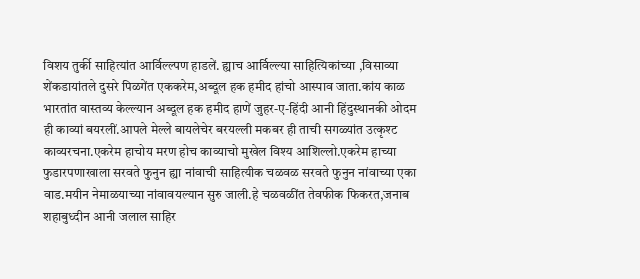विशय तुर्की साहित्यांत आर्विल्ल्पण हाडलें. ह्याच आर्विल्ल्या साहित्यिकांच्या ,विसाव्या शेंकडायांतले दुसरे पिळगेंत एककरेम,अब्दूल हक हमीद हांचो आस्पाव जाता.कांय काळ भारतांत वास्तव्य केल्ल्यान अब्दूल हक हमीद हाणें जुहर-ए-हिंदी आनी हिंदुस्थानकी ओदम ही काव्यां बयरलीं.आपले मेल्ले बायलेचेर बरयल्ली मकबर ही ताची सगळ्यांत उत्कृश्ट काव्यरचना.एकरेम हाचोय मरण होच काव्याचो मुखेल विश्य आशिल्लो.एकरेम हाच्या फुडारपणाखाला सरवते फुनुन ह्या नांवाची साहित्यीक चळवळ सरवते फुनुन नांवाच्या एका वाड.मयीन नेमाळयाच्या नांवावयल्यान सुरु जाली.हे चळवळींत तेवफीक फिकरत,जनाब शहाबुध्दीन आनी जलाल साहिर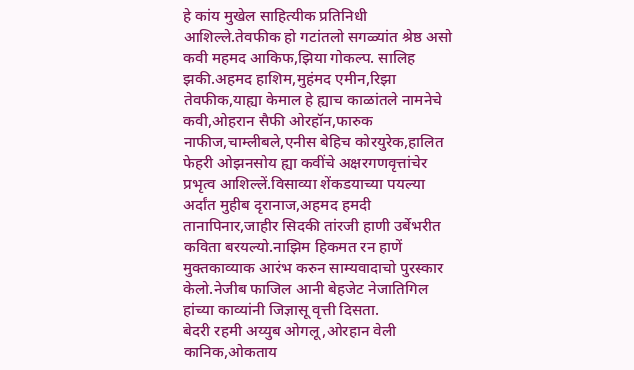हे कांय मुखेल साहित्यीक प्रतिनिधी आशिल्ले.तेवफीक हो गटांतलो सगळ्यांत श्रेष्ठ असो कवी महमद आकिफ,झिया गोकल्प. सालिह झकी.अहमद हाशिम,मुहंमद एमीन,रिझा तेवफीक,याह्या केमाल हे ह्याच काळांतले नामनेचे कवी,ओहरान सैफी ओरहॉन,फारुक नाफीज,चाम्लीबले,एनीस बेहिच कोरयुरेक,हालित फेहरी ओझनसोय ह्या कवींचे अक्षरगणवृत्तांचेर प्रभृत्व आशिल्लें.विसाव्या शेंकडयाच्या पयल्या अर्दांत मुहीब दृरानाज,अहमद हमदी तानापिनार,जाहीर सिदकी तांरजी हाणी उर्बेभरीत कविता बरयल्यो.नाझिम हिकमत रन हाणें मुक्तकाव्याक आरंभ करुन साम्यवादाचो पुरस्कार केलो.नेजीब फाजिल आनी बेहजेट नेजातिगिल हांच्या काव्यांनी जिज्ञासू वृत्ती दिसता.
बेदरी रहमी अय्युब ओगलू,ओरहान वेली कानिक,ओकताय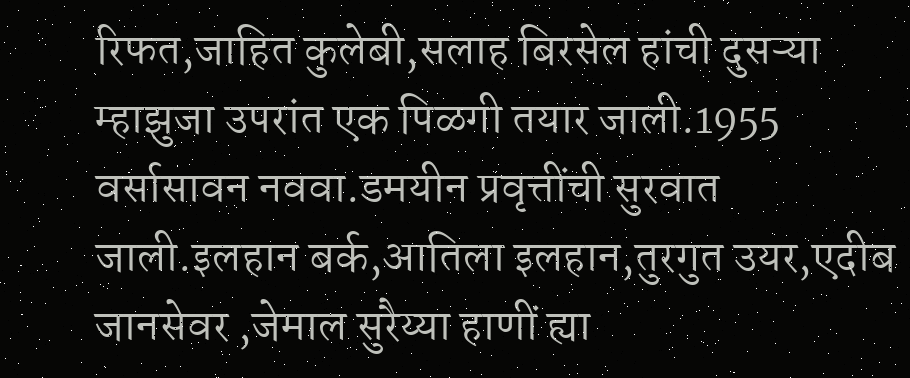रिफत,जाहित कुलेबी,सलाह बिरसेल हांची दुसऱ्या म्हाझुजा उपरांत एक पिळगी तयार जाली.1955 वर्सासावन नववा.डमयीन प्रवृत्तींची सुरवात जाली.इलहान बर्क,आतिला इलहान,तुरगुत उयर,एदीब जानसेवर ,जेमाल सुरैय्या हाणीं ह्या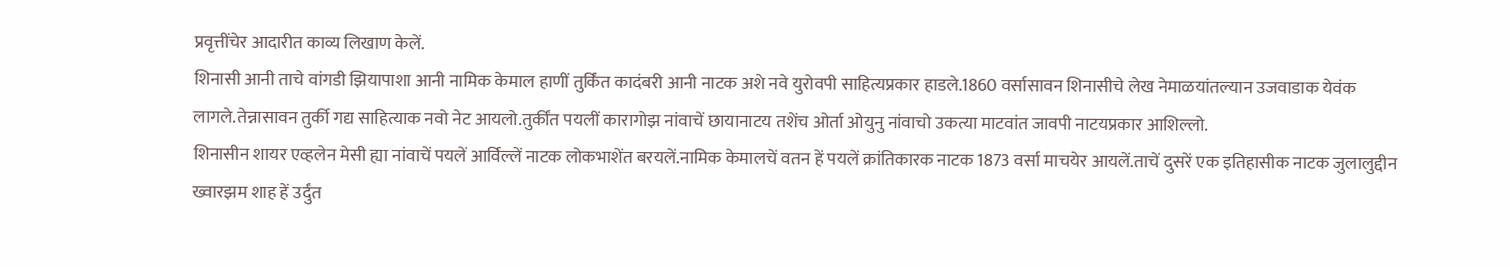प्रवृत्तींचेर आदारीत काव्य लिखाण केलें.
शिनासी आनी ताचे वांगडी झियापाशा आनी नामिक केमाल हाणीं तुर्किंत कादंबरी आनी नाटक अशे नवे युरोवपी साहित्यप्रकार हाडले.1860 वर्सासावन शिनासीचे लेख नेमाळयांतल्यान उजवाडाक येवंक लागले.तेन्नासावन तुर्की गद्य साहित्याक नवो नेट आयलो.तुर्कींत पयलीं कारागोझ नांवाचें छायानाटय तशेंच ओर्ता ओयुनु नांवाचो उकत्या माटवांत जावपी नाटयप्रकार आशिल्लो.
शिनासीन शायर एव्हलेन मेसी ह्या नांवाचें पयलें आर्विल्लें नाटक लोकभाशेंत बरयलें.नामिक केमालचें वतन हें पयलें क्रांतिकारक नाटक 1873 वर्सा माचयेर आयलें.ताचें दुसरें एक इतिहासीक नाटक जुलालुद्दीन ख्वारझम शाह हें उर्दुंत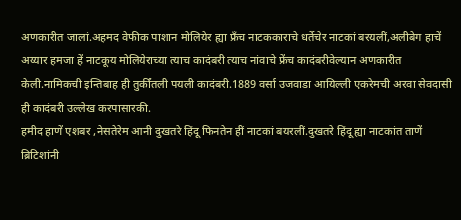अणकारीत जालां.अहमद वेफीक पाशान मोलियेर ह्या फ्रँच नाटककाराचे धर्तेचेर नाटकां बरयलीं,अलीबेग हाचें अय्यार हमजा हें नाटकूय मोलियेराच्या त्याच कादंबरी त्याच नांवाचे फ्रेंच कादंबरीवेल्यान अणकारीत केली.नामिकची इन्तिबाह ही तुर्कींतली पयली कादंबरी.1889 वर्सा उजवाडा आयिल्ली एकरेमची अरवा सेवदासी ही कादंबरी उल्लेख करपासारकी.
हमीद हाणें एशबर ,नेसतेरेम आनी दुखतरे हिंदू फिनतेन हीं नाटकां बयरलीं.दुखतरे हिंदू ह्या नाटकांत ताणें ब्रिटिशांनी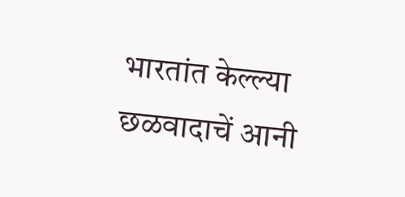भारतांत केल्ल्या छळवादाचें आनी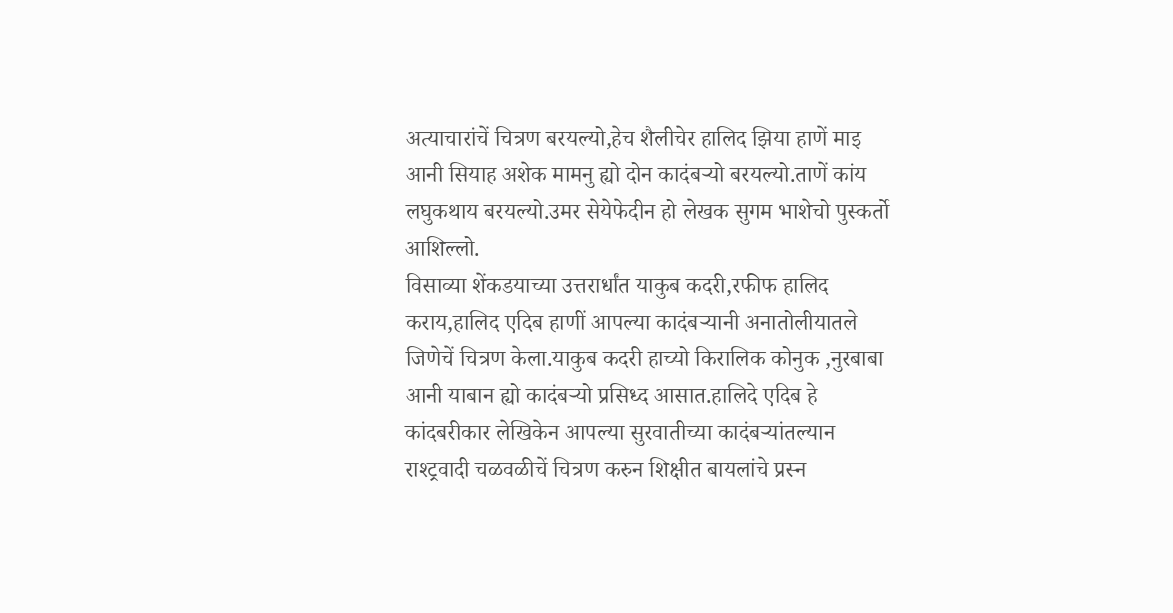अत्याचारांचें चित्रण बरयल्यो,हेच शैलीचेर हालिद झिया हाणें माइ आनी सियाह अशेक मामनु ह्यो दोन कादंबऱ्यो बरयल्यो.ताणें कांय लघुकथाय बरयल्यो.उमर सेयेफेदीन हो लेखक सुगम भाशेचो पुस्कर्तो आशिल्लो.
विसाव्या शेंकडयाच्या उत्तरार्धांत याकुब कदरी,रफीफ हालिद कराय,हालिद एदिब हाणीं आपल्या कादंबऱ्यानी अनातोलीयातले जिणेचें चित्रण केला.याकुब कदरी हाच्यो किरालिक कोनुक ,नुरबाबा आनी याबान ह्यो कादंबऱ्यो प्रसिध्द आसात.हालिदे एदिब हे कांदबरीकार लेखिकेन आपल्या सुरवातीच्या कादंबऱ्यांतल्यान राश्ट्रवादी चळवळीचें चित्रण करुन शिक्षीत बायलांचे प्रस्न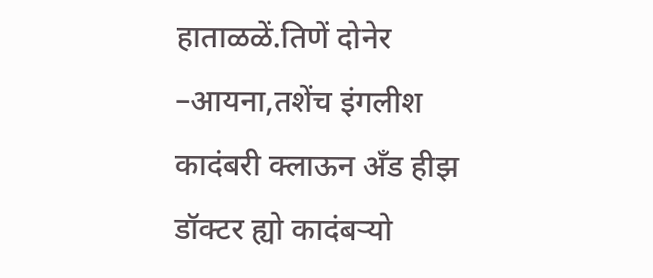हाताळळें.तिणें दोनेर –आयना,तशेंच इंगलीश कादंबरी क्लाऊन अँड हीझ डॉक्टर ह्यो कादंबऱ्यो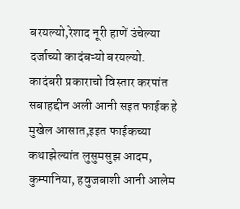बरयल्यो,रेशाद नूरी हाणें उंचेल्या दर्जाच्यो कादंबऱ्यो बरयल्यो.
कादंबरी प्रकाराचो विस्तार करपांत सबाहद्दीन अली आनी सइत फाईक हे मुखेल आसात,इइत फाईकच्या कथाझेल्यांत लुसुमसुझ आदम, कुम्पानिया, हवुजबाशी आनी आलेम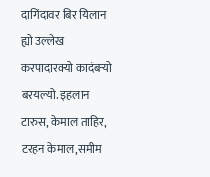दागिंदावर बिर यिलान ह्यो उल्लेख करपादारक्यो कादंबऱ्यो बरयल्यो. इहलान टारुस, केमाल ताहिर, टरहन केमाल,समीम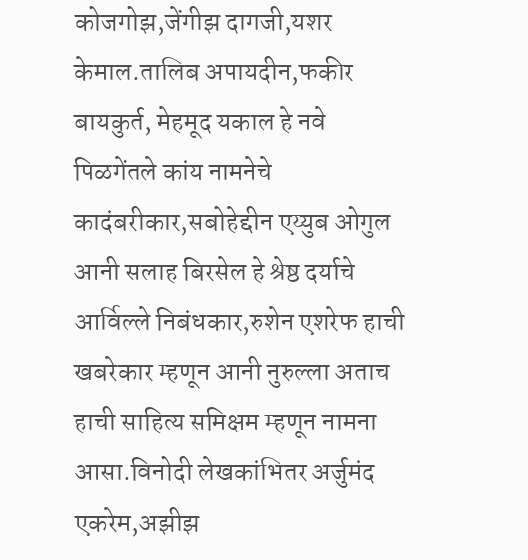कोजगोझ,जेंगीझ दागजी,यशर केमाल.तालिब अपायदीन,फकीर बायकुर्त, मेहमूद यकाल हे नवे पिळगेंतले कांय नामनेचे कादंबरीकार,सबोहेद्दीन एय्युब ओगुल आनी सलाह बिरसेल हे श्रेष्ठ दर्याचे आर्विल्ले निबंधकार,रुशेन एशरेफ हाची खबरेकार म्हणून आनी नुरुल्ला अताच हाची साहित्य समिक्षम म्हणून नामना आसा.विनोदी लेखकांभितर अर्जुमंद एकरेम,अझीझ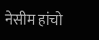नेसीम हांचो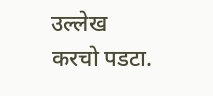उल्लेख करचो पडटा.